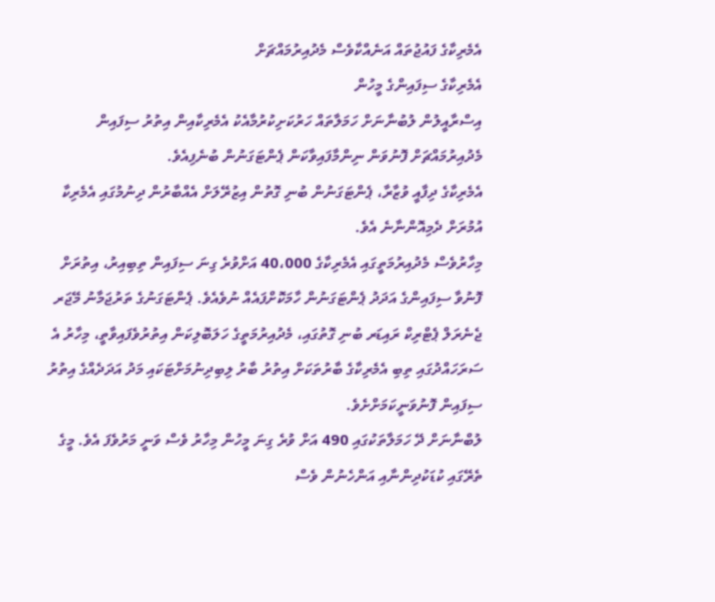އެމެރިކާގެ ފައުޖުތައް އަނެއްކާވެސް މެދުއިރުމައްޗަށް
އެމެރިކާގެ ސިފައިންގެ މީހުން
އިސްރާއީލުން ލުބުނާނަށް ހަމަލާތައް ހަރުކަށިކުރުމާއެކު އެމެރިކާއިން އިތުރު ސިފައިން މެދުއިރުމައްޗަށް ފޮނުވަން ނިންމާފައިވާކަން ޕެންޓަގަނުން ބުނެފިއެވެ.
އެމެރިކާގެ ދިފާއީ ވުޒާރާ، ޕެންޓަގަނުން ބުނި ގޮތުން އިޒުރޭލަށް އެއްބާރުން ދިނުމުގައި އެމެރިކާ އުމުރަށް ދެމިއޮންނާނެ އެވެ.
މިހާރުވެސް މެދުއިރުމަތީގައި އެމެރިކާގެ 40،000 އަށްވުރެ ގިނަ ސިފައިން ތިބިއިރު، އިތުރަށް ފޮނުވާ ސިފައިންގެ އަދަދު ޕެންޓަގަނުން ހާމަކޮށްފައެއް ނުވެއެވެ. ޕެންޓަގަނުގެ ތަރުޖަމާނު މޭޖަރ ޖެނެރަލް ޕެޓްރިކް ރައިޑަރ ބުނި ގޮތުގައި، މެދުއިރުމަތީގެ ހަލަބޮލިކަން އިތުރުވެފައިވާތީ، މިހާރު އެ ސަރަހައްދުގައި ތިބި އެމެރިކާގެ ބާރުތަކަށް އިތުރު ބާރު ލިބިދިނުމަށްޓަކައި މަދު އަދަދެއްގެ އިތުރު ސިފައިން ފޮނުވަނީކަމަށްށެވެ.
ލުބްނާނަށް ދޭ ހަމަލާތަކުގައި 490 އަށް ވުރެ ގިނަ މީހުން މިހާރު ވެސް ވަނީ މަރުވެފަ އެވެ. މީގެ ތެރޭގައި ކުޑަކުދިންނާއި އަންހެނުން ވެސް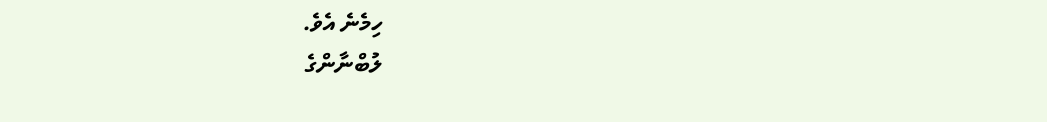ހިމެނެ އެވެ.
ލުބްނާންގެ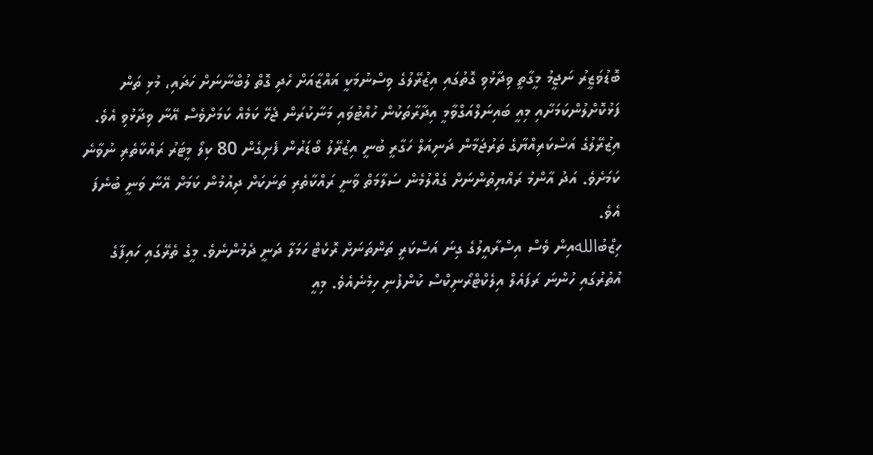ބޮޑުވަޒީރު ނަޖީމު މީގާތީ ވިދާޅުވި ގޮތުގައި އިޒުރޭލުގެ ވިސްނުމަކީ ޣައްޒާއަށް ހެދި ގޮތް ލުބްނާނަށް ހަދައި، މުޅި ތަން ފަޅުކޮށްލުންކަމަށާއި މިއީ ބައިނަލްއަގްވާމީ އިދާރާތަކުން ހުއްޓުވައި މަނާކުރަން ޖެހޭ ކަމެއް ކަމަށްވެސް އޭނާ ވިދާޅުވި އެވެ.
އިޒުރޭލުގެ އަސްކަރިއްޔާގެ ތަރުޖަމާން ދަނިއަލް ހަގާރީ ބުނީ އިޒުރޭލު ބޯޑަރުން ފެށިގެން 80 ކިލޯ މީޓަރު ރައްކާތެރި ނުވާނެ ކަމަށެވެ. އަދު އާންމު ރައްޔިތުންނަށް ގެއްލުމެން ސަލާމަތް ވާނީ ރައްކާތެރި ތަނަކަށް ދިއުމުން ކަމަށް އޭނާ ވަނީ ބުނެފަ އެވެ.
ހިޒްބުاللهއިން ވެސް އިސްރާއީލުގެ ގިނަ އަސްކަރީ ތަންތަނަށް ރޮކެޓް ހަމަލާ ދަނީ ދެމުންނެވެ. މީގެ ތެރޭގައި ހައިފާގެ އުތުރުގައި ހުންނަ ރަފައެލް އިލެކްޓްރޯނިކްސް ކުންފުނި ހިމެނެއެވެ. މިއީ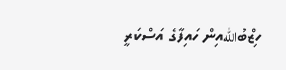ހިޒްބުاللهއިން ހައިފާގެ އަސްކަރީ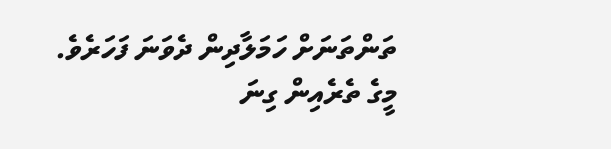ތަންތަނަށް ހަމަލާދިން ދެވަނަ ފަހަރެވެ.
މީގެ ތެރެއިން ގިނަ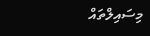މިސައިލްތައް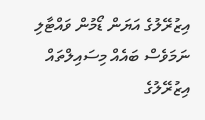އިޒުރޭލުގެ އަޔަން ޑޯމުން ވައްޓާލި ނަމަވެސް ބައެއް މިސައިލްތައް އިޒުރޭލުގެ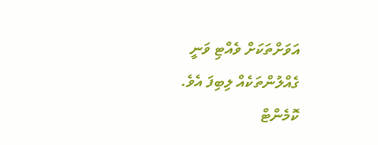އަވަށްތަކަށް ވެއްޓި ވަނީ ގެއްލުންތަކެއް ލިބިފަ އެވެ.
ކޮމެންޓް